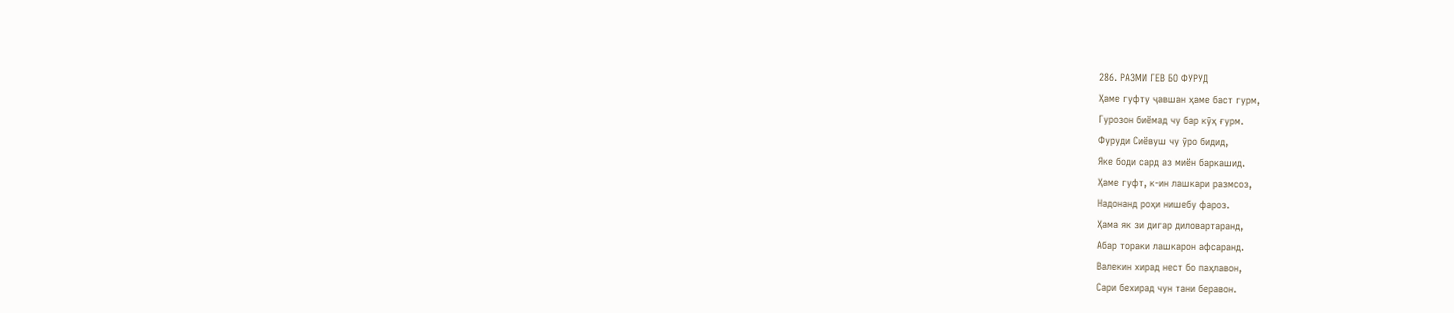286. РАЗМИ ГЕВ БО ФУРУД
Ҳаме гуфту ҷавшан ҳаме баст гурм,
Гурозон биёмад чу бар кӯҳ ғурм.
Фуруди Сиёвуш чу ӯро бидид,
Яке боди сард аз миён баркашид.
Ҳаме гуфт, к-ин лашкари размсоз,
Надонанд роҳи нишебу фароз.
Ҳама як зи дигар диловартаранд,
Абар тораки лашкарон афсаранд.
Валекин хирад нест бо паҳлавон,
Сари бехирад чун тани беравон.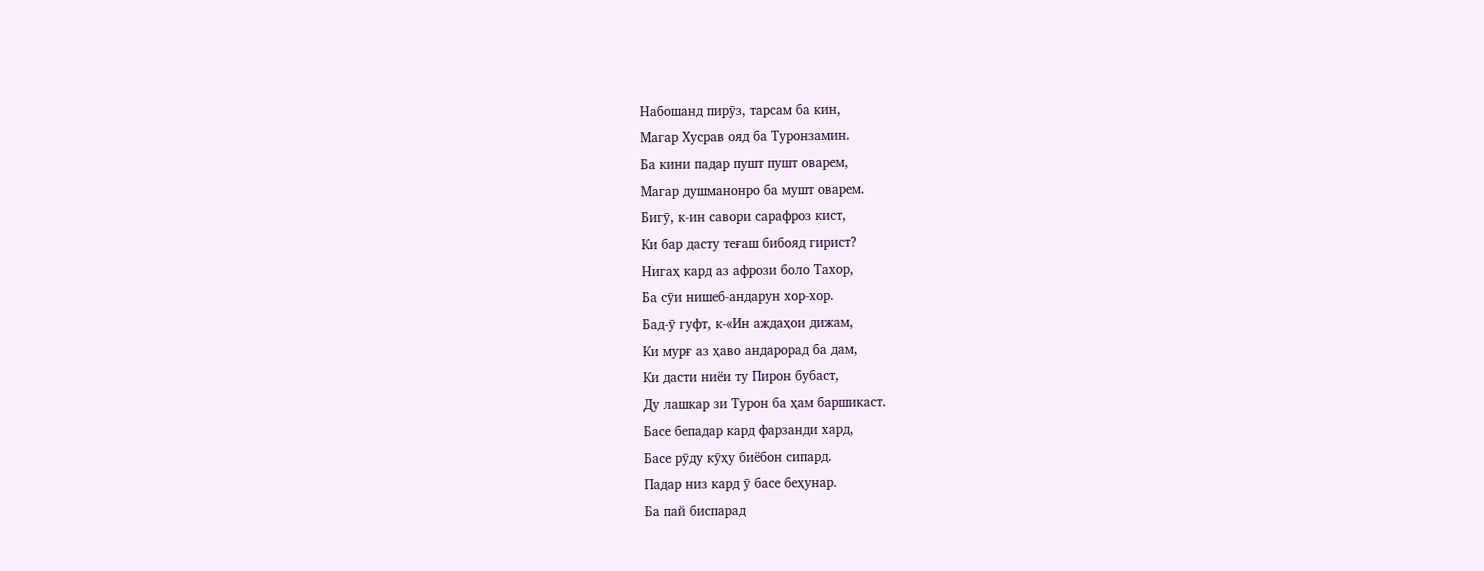Набошанд пирӯз, тарсам ба кин,
Магар Хусрав ояд ба Туронзамин.
Ба кини падар пушт пушт оварем,
Магар душманонро ба мушт оварем.
Бигӯ, к-ин савори сарафроз кист,
Ки бар дасту теғаш бибояд гирист?
Нигаҳ кард аз афрози боло Тахор,
Ба сӯи нишеб-андарун хор-хор.
Бад-ӯ гуфт, к-«Ин аждаҳои дижам,
Ки мурғ аз ҳаво андарорад ба дам,
Ки дасти ниёи ту Пирон бубаст,
Ду лашкар зи Турон ба ҳам баршикаст.
Басе бепадар кард фарзанди хард,
Басе рӯду кӯҳу биёбон сипард.
Падар низ кард ӯ басе беҳунар.
Ба пай биспарад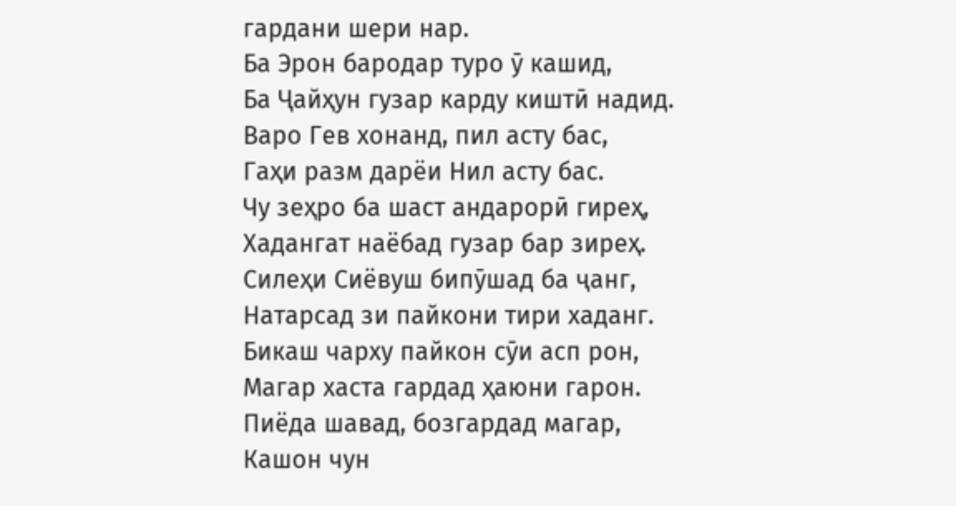гардани шери нар.
Ба Эрон бародар туро ӯ кашид,
Ба Ҷайҳун гузар карду киштӣ надид.
Варо Гев хонанд, пил асту бас,
Гаҳи разм дарёи Нил асту бас.
Чу зеҳро ба шаст андарорӣ гиреҳ,
Хадангат наёбад гузар бар зиреҳ.
Силеҳи Сиёвуш бипӯшад ба ҷанг,
Натарсад зи пайкони тири хаданг.
Бикаш чарху пайкон сӯи асп рон,
Магар хаста гардад ҳаюни гарон.
Пиёда шавад, бозгардад магар,
Кашон чун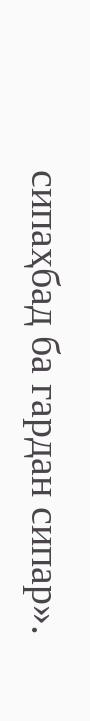сипаҳбад ба гардан сипар».